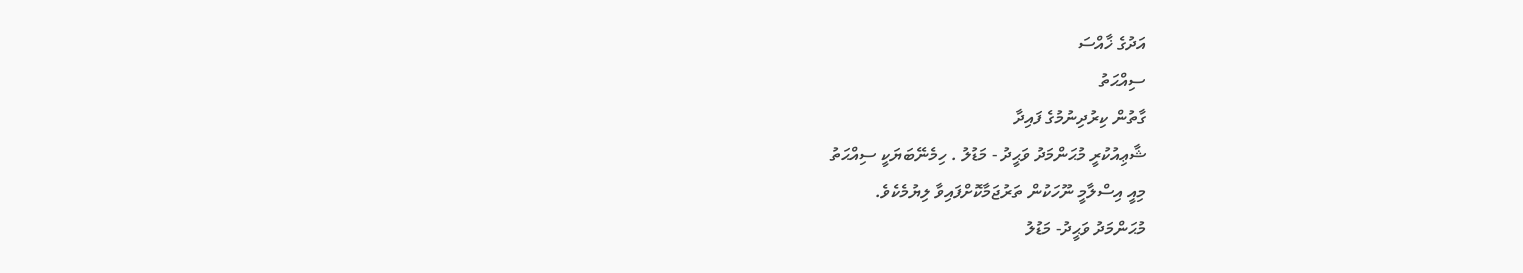އަދުގެ ޚާއްސަ
ސިއްޙަތު
ގާތުން ކިރުދިނުމުގެ ފައިދާ
ޝާޢިއުކުރީ މުޙަންމަދު ވަޙީދު - މަޑުލު . ހިމެނޭބަޔަކީ ސިއްޙަތު
މިއީ އިސްލާމީ ނޫހަކުން ތަރުޖަމާކޮށްފައިވާ ލިޔުމެކެވެ.
މުޙަންމަދު ވަޙީދު- މަޑުލު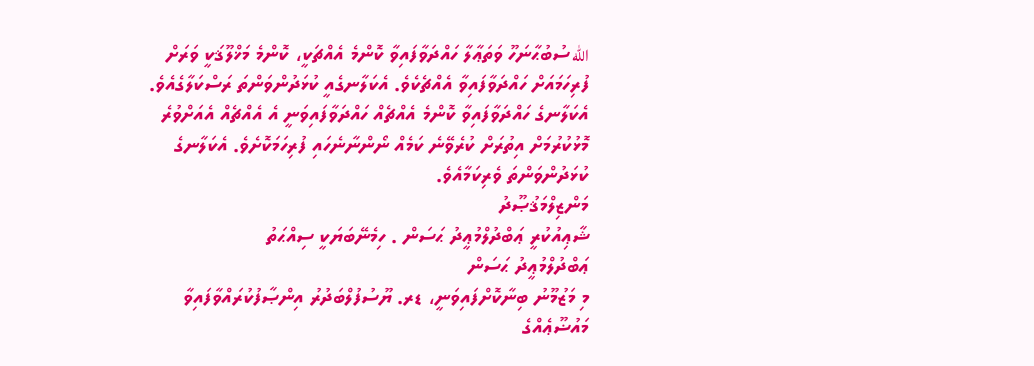الله ސުބުޙާނަހޫ ވަތަޢާލާ ހައްދަވާފައިވާ ކޮންމެ އެއްޗަކީ، ކޮންމެ މަޚްލޫޤަކީ ވަރަށް ފުރިހަމައަށް ހައްދަވާފައިވާ އެއްޗެކެވެ. އެކަލާނގެއީ ކުޅަދުންވަންތަ ރަސްކަލާގެއެވެ. އެކަލާނގެ ހައްދަވާފައިވާ ކޮންމެ އެއްޗެއް ހައްދަވާފައިވަނީ އެ އެއްޗެއް އެއަށްވުރެ މޮޅުކުރުމަށް އިތުރަށް ކުރެވޭނެ ކަމެއް ނޯންނާނެހައި ފުރިހަމަކޮށެވެ. އެކަލާނގެ ކުޅަދުންވަންތަ ވެރިކަމާއެވެ.
މަންޒިލްމަޤުޞޫދު
ޝާޢިއުކުރީ ޢަބްދުލްމުޢީދު ޙަސަން . ހިމެނޭބަޔަކީ ސިއްޙަތު
ޢަބްދުލްމުޢީދު ޙަސަން
މި މަޒުމޫނު ބިނާކޮށްފައިވަނީ، ޑރ. ޔޫސުފުލްބަދުރު އިންޞާފުކުރައްވާފައިވާ މައުޟޫޢެއްގެ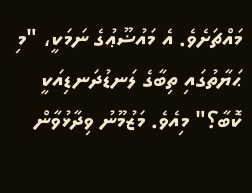މައްޗަށެވެ. އެ މައުޟޫޢުގެ ނަމަކީ، "މި ޙަޔާތުގައި ތިބާގެ ލަނޑުދަނޑިއަކީ ކޮބާ؟" މިއެވެ. މަޒުމޫނު ވިދާޅުވާން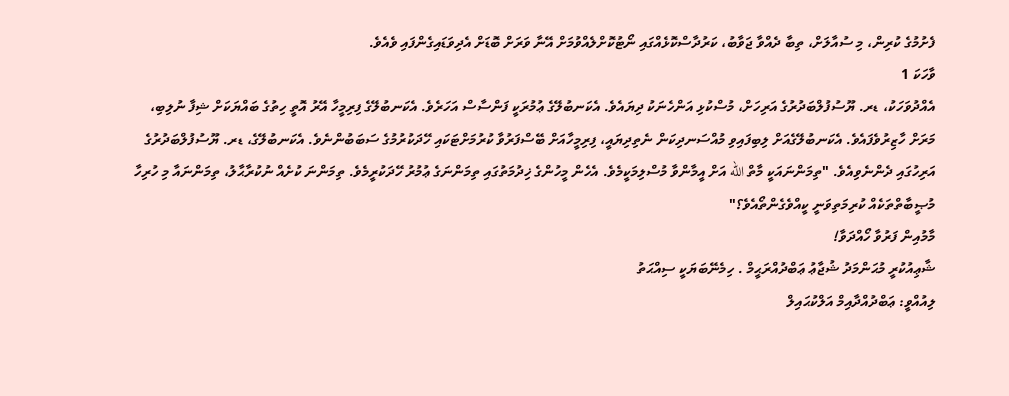ފެށުމުގެ ކުރިން، މި ސުއާލަށް، ތިބާ ދެއްވާ ޖަވާބު، ކަރުދާސްކޮޅެއްގައި ނޯޓުކޮށްލެއްވުމަށް އޭނާ ވަރަށް ބޮޑަށް އެދިވަޑައިގެންފައި ވެއެވެ.
ވާހަކަ 1
އެއްދުވަހަކު، ޑރ. ޔޫސުފުލްބަދުރުގެ އަރިހަށް، މުސްކުޅި އަންހެނަކު ދިޔައެވެ. އެކަނބުލޭގެ ޢުމުރަކީ ފަންސާސް އަހަރެވެ. އެކަނބުލޭގެ ފިރިމީހާ އޭރު އޮތީ ހިތުގެ ބައްޔަކަށް ޝިފާ ނުލިބި، މަރަށް ހާޒިރުވެފައެވެ. އެކަނބުލޭގެއަށް ލިބިފައިވި މުއްސަނދިކަން ނެތިދިޔައީ، ފިރިމީހާއަށް ބޭސްފަރުވާ ކުރުމަށްޓަކައި ހޭދަކުރުމުގެ ސަބަބުންނެވެ. އެކަނބުލޭގެ، ޑރ. ޔޫސުފުލްބަދުރުގެ އަރިހުގައި ދެންނެވިއެވެ. "ތިމަންނައަކީ މާތް الله އަށް އީމާންވާ މުސްލިމަކީމެވެ. އެހެން މީހުންގެ ޚިދުމަތުގައި ތިމަންނަގެ ޢުމުރު ހޭދަކުރީމެވެ. ތިމަންނަ ކުށެއް ނުކުރާޙާލު، ތިމަންނައާ މި ހުރިހާ މުޞީބާތްތަކެއް ކުރިމަތިވަނީ ކީއްވެގެންތޯއެވެ؟"
މާމުއިން ފަރުވާ ހޯއްދަވާ!
ޝާޢިއުކުރީ މުޙަންމަދު ޝުޖާޢު ޢަބްދުއްރަޙީމް . ހިމެނޭބަޔަކީ ސިއްޙަތު
ލިއުއްވީ: ޢަބްދުއްދާއިމް އަލްކުޙައިލް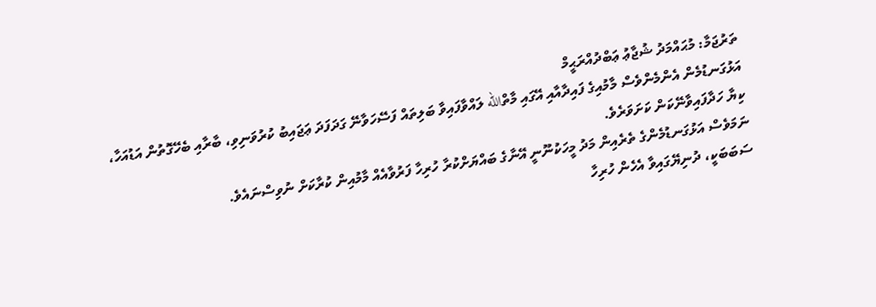ތަރުޖަމާ: މުޙައްމަދު ޝުޖާޢު ޢަބްދުއްރަޙީމް
އަޅުގަނޑުމެން އެންމެންވެސް މާމުއިގެ ފައިދާއާއި އޭގައި މާތްالله ލައްވާފައިވާ ބަލިތައް ފަސޭހަވާނޭ ގަދަފަދަ ޢަޖައިބު ކުރުވަނިވި، ބާރާއި ބެހޭގޮތުން އަޑުއަހާ، ކިޔާ ހަދާފައިވާނޭކަން ކަށަވަރެވެ.
ނަމަވެސް އަޅުގަނޑުމެންގެ ތެރެއިން މަދު މީހަކުނޫނީ އޭނާގެ ބައްޔަށްކުރާ ހުރިހާ ފަރުވާއެއް މާމުއިން ކުރާކަށް ނުވިސްނައެވެ.
ސަބަބަކީ، ދުނިޔޭގައިވާ އެހެން ހުރިހާ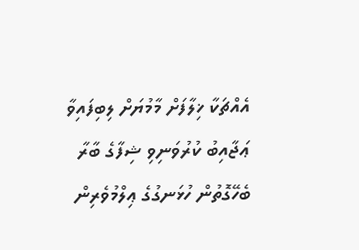އެއްޗަކާ ޚިލާފަށް މާމުޔަށް ލިބިފައިވާ ޢަޖާއިބު ކުރުވަނިވި ޝިފާގެ ބާރާ ބެހޭގޮތުން ހުޅަނގުގެ ޢިލްމުވެރިން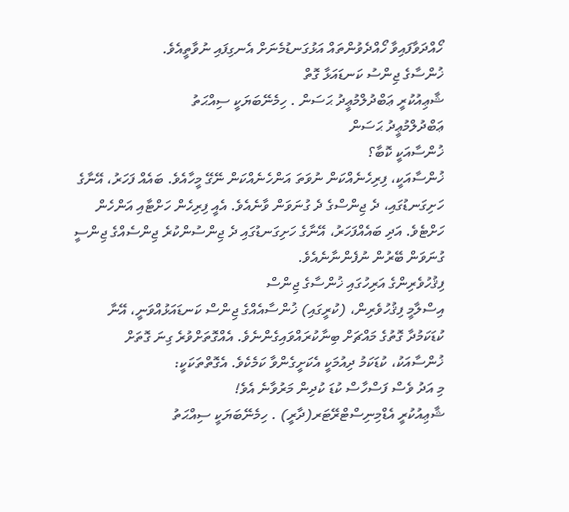ހޯއްދަވާފައިވާ ހޯއްދެވުންތައް އަޅުގަނޑުމެނަށް އެނގިފައި ނުވާތީއެވެ.
ޚުންސާގެ ޖިންސު ކަނޑައަޅާ ގޮތް
ޝާޢިއުކުރީ ޢަބްދުލްމުޢީދު ޙަސަން . ހިމެނޭބަޔަކީ ސިއްޙަތު
ޢަބްދުލްމުޢީދު ޙަސަން
ޚުންސާއަކީ ކޮބާ؟
ޚުންސާއަކީ، ފިރިހެނެއްކަން ނުވަތަ އަންހެނެއްކަން ނޭގޭ މީހާއެވެ. ބައެއް ފަހަރު، އޭނާގެ ހަށިގަނޑުގައި، ދެ ޖިންސްގެ ދެ ގުނަވަން ވާނެއެވެ. އެއީ ފިރިހެން ހަށްޓާއި އަންހެން ހަށްޓެވެ. އަދި ބައެއްފަހަރު، އޭނާގެ ހަށިގަނޑުގައި ދެ ޖިންސުންކުރެ ޖިންސެއްގެ ޖިންސީ ގުނަވަން ބޭރުން ނުފެންނާނެއެވެ.
ފިޤުހުވެރިންގެ އަރިހުގައި ޚުންސާގެ ޖިންސް
އިސްލާމީ ފިޤުހުވެރިން، (ކުރީގައި) ޚުންސާއެއްގެ ޖިންސް ކަނޑައަޅުއްވަނީ، އޭނާ ކުޑަކަމުދާ ގޮތުގެ މައްޗަށް ބިނާކުރައްވައިގެންނެވެ. އެއްގޮތަށްވުރެ ގިނަ ގޮތަށް ޚުންސާއަކު، ކުޑަކަމު ދިއުމަކީ އެކަށީގެންވާ ކަމެކެވެ. އެގޮތްތަކަކީ:
މި އަދު ވެސް ފަސްހާސް ކުޑަ ކުދިން މަރުވާނެ އެވެ!
ޝާޢިއުކުރީ އެޑްމިނިސްޓްރޭޓަރ(ދާރީ) . ހިމެނޭބަޔަކީ ސިއްޙަތު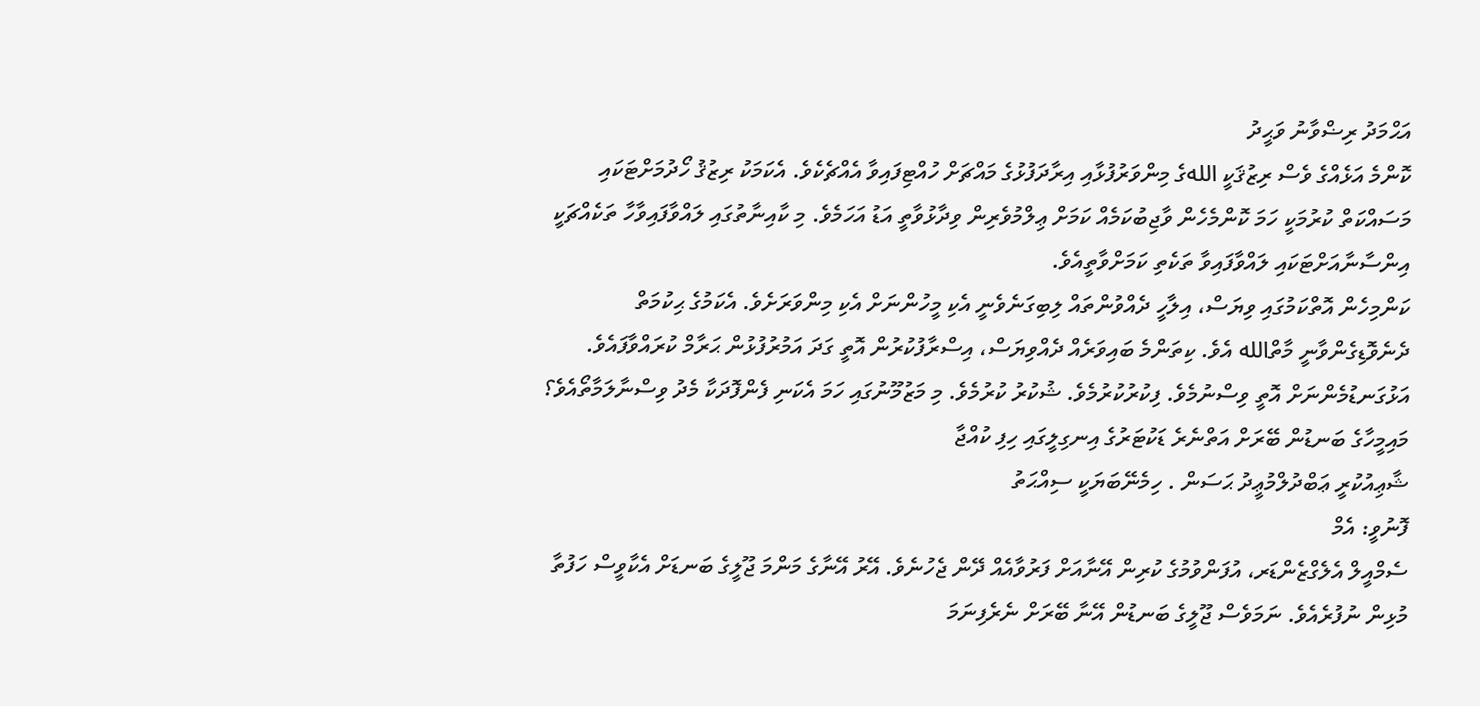އަޙްމަދު ރިޟްވާނު ވަޙީދު
ކޮންމެ އަޅެއްގެ ވެސް ރިޒުޤަކީ اللهގެ މިންވަރުފުޅާއި އިރާދަފުޅުގެ މައްޗަށް ހުއްޓިފައިވާ އެއްޗެކެވެ. އެކަމަކު ރިޒުޤު ހޯދުމަށްޓަކައި މަސައްކަތް ކުރުމަކީ ހަމަ ކޮންމެހެން ވާޖިބުކަމެއް ކަމަށް ޢިލްމުވެރިން ވިދާޅުވާތީ އަޑު އަހަމެވެ. މި ކާއިނާތުގައި ލައްވާފައިވާހާ ތަކެއްޗަކީ އިންސާނާއަށްޓަކައި ލައްވާފައިވާ ތަކެތި ކަމަށްވާތީއެވެ.
ކަންމިހެން އޮތްކަމުގައި ވިޔަސް، އިލާހީ ދެއްވުންތައް ލިބިގަނެވެނީ އެކި މީހުންނަށް އެކި މިންވަރަށެވެ. އެކަމުގެ ޙިކުމަތް ދެނެވޮޑިގެންވާނީ މާތްالله އެވެ. ކިތަންމެ ބައިވަރެއް ދެއްވިޔަސް، އިސްރާފުކުރުން އޮތީ ގަދަ އަމުރުފުޅުން ޙަރާމް ކުރައްވާފައެވެ.
އަޅުގަނޑުމެންނަށް އޮތީ ވިސްނުމެވެ. ފިކުރުކުރުމެވެ. ޝުކުރު ކުރުމެވެ. މި މަޒުމޫނުގައި ހަމަ އެކަނި ފެންފޮދަކާ މެދު ވިސްނާލަމާތޯއެވެ؟
މައިމީހާގެ ބަނޑުން ބޭރަށް އަތްނެރެ ޑަކުޓަރުގެ އިނގިލީގައި ހިފި ކުއްޖާ
ޝާޢިއުކުރީ ޢަބްދުލްމުޢީދު ޙަސަން . ހިމެނޭބަޔަކީ ސިއްޙަތު
ފޮނުވީ: އެމް
ސެމްއީލް އެލެގްޒެންޑަރ، އުފަންވުމުގެ ކުރިން އޭނާއަށް ފަރުވާއެއް ދޭން ޖެހުނެވެ. އޭރު އޭނާގެ މަންމަ ޖޫލީގެ ބަނޑަށް އެކާވީސް ހަފުތާ މުޅިން ނުފުރެއެވެ. ނަމަވެސް ޖޫލީގެ ބަނޑުން އޭނާ ބޭރަށް ނެރެފިނަމަ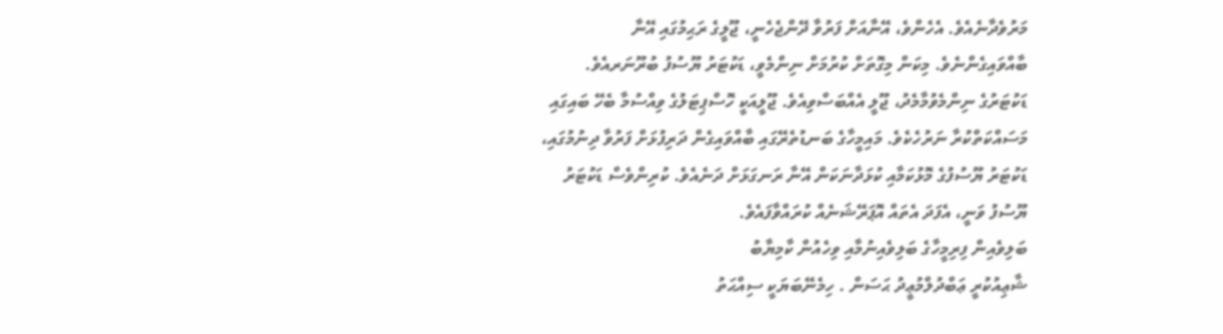މަރުވެދާނެއެވެ. އެހެންވެ، އޭނާއަށް ފަރުވާ ދޭންޖެހެނީ، ޖޫލީގެ ރަޙިމުގައި އޭނާ ބާއްވައިގެންނެވެ. މިކަން މިގޮތަށް ކުރުމަށް ނިންމެވީ، ޑަކުޓަރު ޔޫސުފު ބުރޫނަރއެވެ.
ޑަކުޓަރުގެ ނިންމެވުމާމެދު، ޖޫލީ އެއްބަސްވިއެވެ. ޖޫލީއަކީ ހޮސްޕިޓަލުގެ ވިއްސުމާ ބެހޭ ބައިގައި މަސައްކަތްކުރާ ނަރުހެކެވެ. މައިމީހާގެ ބަނޑުތެރޭގައި ބާއްވައިގެން ދަރިފުޅަށް ފަރުވާ ދިނުމުގައި، ޑަކުޓަރު ޔޫސުފުގެ މޮޅުކަމާއި ކުޅަދާނަކަން އޭނާ ރަނގަޅަށް ދަނެއެވެ. ކުރިންވެސް ޑަކުޓަރު ޔޫސުފު ވަނީ، އެފަދަ އެތައް އޮޕަރޭޝަނެއް ކުރައްވާފައެވެ.
ބަލިވެއިން ފިރިމީހާގެ ބަލިވެއިނުމާއި ވިހެއުން ކާމިޔާބު
ޝާޢިއުކުރީ ޢަބްދުލްމުޢީދު ޙަސަން . ހިމެނޭބަޔަކީ ސިއްޙަތު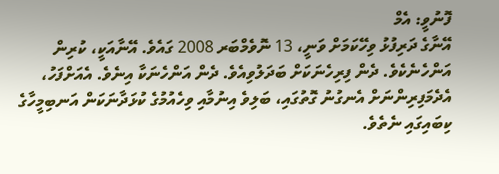ފޮނުވީ: އެމް
އޭނާގެ ދަރިފުޅު ވިހޭކަމަށް ވަނީ، 13 ނޮވެމްބަރ 2008 ގައެވެ. އޭނާއަކީ، ކުރިން އަންހެނެކެވެ. ދެން ފިރިހެނަކަށް ބަދަލުވިއެވެ. ދެން އަންހެނަކާ އިނެވެ. އެއަށްފަހު، އެދެމަފިރިންނަށް އެނގުނު ގޮތުގައި، ބަލިވެ އިނުމާއި ވިހެއުމުގެ ކުޅަދާނަކަން އަނބިމީހާގެ ކިބައިގައި ނެތެވެ.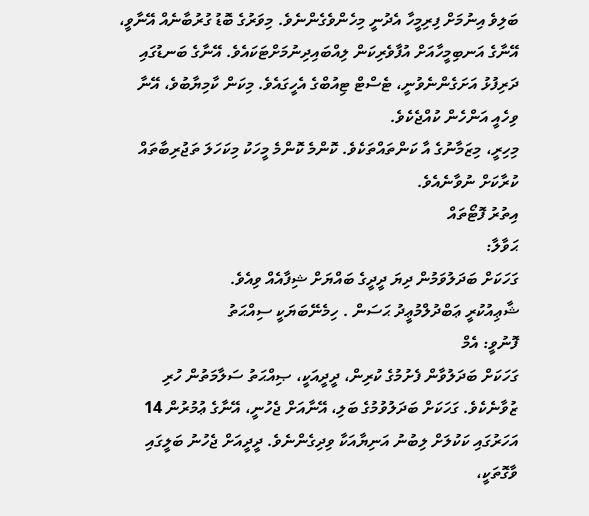ބަލިވެ އިނުމަށް ފިރިމީހާ އެދުނީ މިހެންވެގެންނެވެ. މިވަރުގެ ބޮޑު ގުރުބާނެއް އޭނާވީ، އޭނާގެ އަނބިމީހާއަށް އުފާވެރިކަން ލިއްބައިދިނުމަށްޓަކައެވެ. އޭނާގެ ބަނޑުގައި ދަރިފުޅު އަށަގެންނެވުނީ، ޓެސްޓް ޓިއުބްގެ އެހީގައެވެ. މިކަން ކާމިޔާބުވެ، އޭނާ ވިހެއީ އަންހެން ކުއްޖެކެވެ.
މިހިރީ، މިޒަމާނުގެ އާ ކަންތައްތަކެވެ. ކޮންމެ ކޮންމެ މީހަކު މިކަހަލަ ތަޖުރިބާތައް ކުރާކަށް ނުވާނެއެވެ.
އިތުރު ފޮޓޯތައް
ޙަވާލާ:
ގަހަކަށް ބަދަލުވަމުން ދިޔަ ދީދީގެ ބައްޔަށް ޝިފާއެއް ވިއެވެ.
ޝާޢިއުކުރީ ޢަބްދުލްމުޢީދު ޙަސަން . ހިމެނޭބަޔަކީ ސިއްޙަތު
ފޮނުވީ: އެމް
ގަހަކަށް ބަދަލުވާން ފެށުމުގެ ކުރިން، ދީދީއަކީ، ޞިއްޙަތު ސަލާމަތުން ހުރި ޒުވާނެކެވެ. ގަހަކަށް ބަދަލުވުމުގެ ބަލި، އޭނާއަށް ޖެހުނީ، އޭނާގެ ޢުމުރުން 14 އަހަރުގައި ކަކުލަށް ލިބުނު އަނިޔާއަކާ ވިދިގެންނެވެ. ދީދީއަށް ޖެހުނު ބަލީގައި ވާގޮތަކީ،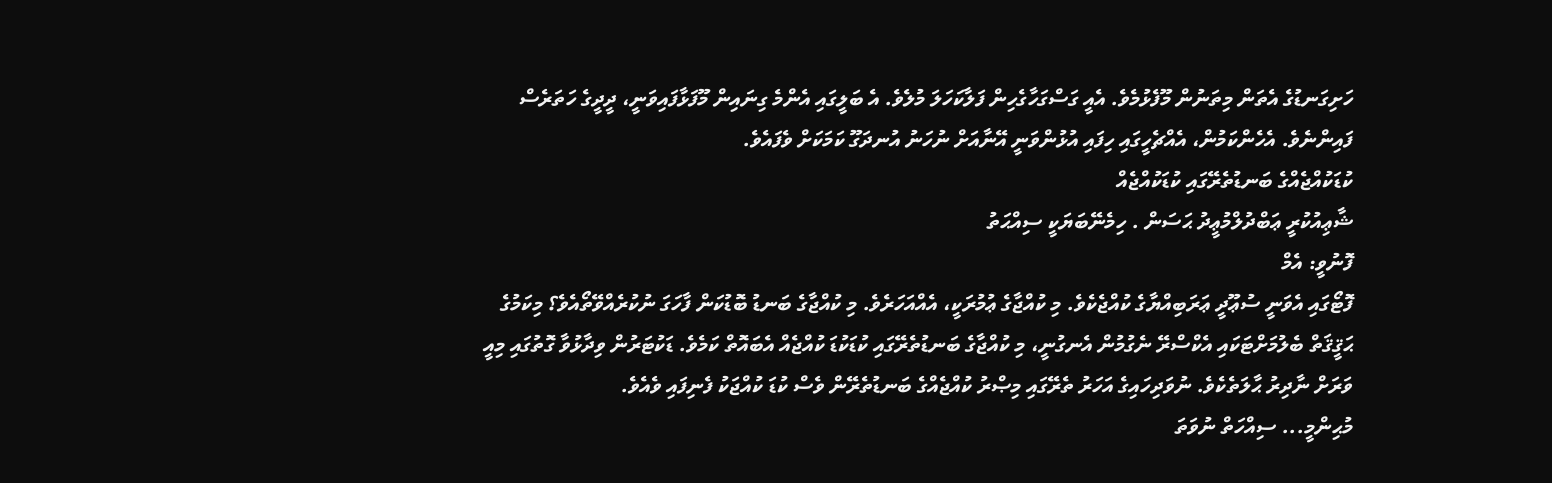ހަށިގަނޑުގެ އެތަން މިތަނުން މޫފެޅުމެވެ. އެއީ ގަސްގަހާގެހިން ފަލާކަހަލަ މުލެވެ. އެ ބަލީގައި އެންމެ ގިނައިން މޫފަޅާފައިވަނީ، ދީދީގެ ހަތަރެސް ފައިންނެވެ. އެހެންކަމުން، އެއްޗެހީގައި ހިފައި އުޅުންވަނީ އޭނާއަށް ނުހަނު އުނދަގޫ ކަމަކަށް ވެފައެވެ.
ކުޑަކުއްޖެއްގެ ބަނޑުތެރޭގައި ކުޑަކުއްޖެއް
ޝާޢިއުކުރީ ޢަބްދުލްމުޢީދު ޙަސަން . ހިމެނޭބަޔަކީ ސިއްޙަތު
ފޮނުވީ: އެމް
ފޮޓޯގައި އެވަނީ ސުޢޫދީ ޢަރަބިއްޔާގެ ކުއްޖެކެވެ. މި ކުއްޖާގެ ޢުމުރަކީ، އެއްއަހަރެވެ. މި ކުއްޖާގެ ބަނޑު ބޮޑުކަން ފާހަގަ ނުކުރެއްވޭތޯއެވެ؟ މިކަމުގެ ޙަޤީޤަތް ބެލުމަށްޓަކައި އެކްސްރޭ ނެގުމުން އެނގުނީ، މި ކުއްޖާގެ ބަނޑުތެރޭގައި ކުޑަކުޑަ ކުއްޖެއް އެބައޮތް ކަމެވެ. ޑަކުޓަރުން ވިދާޅުވާ ގޮތުގައި މިއީ ވަރަށް ނާދިރު ޙާލަތެކެވެ. ނުވަދިހައިގެ އަހަރު ތެރޭގައި މިޞްރު ކުއްޖެއްގެ ބަނޑުތެރޭން ވެސް ކުޑަ ކުއްޖަކު ފެނިފައި ވެއެވެ.
މުޙިންމީ... ސިއްހަތް ނުވަތަ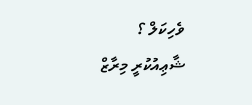ވެހިކަލް ؟
ޝާޢިއުކުރީ މިރާޒް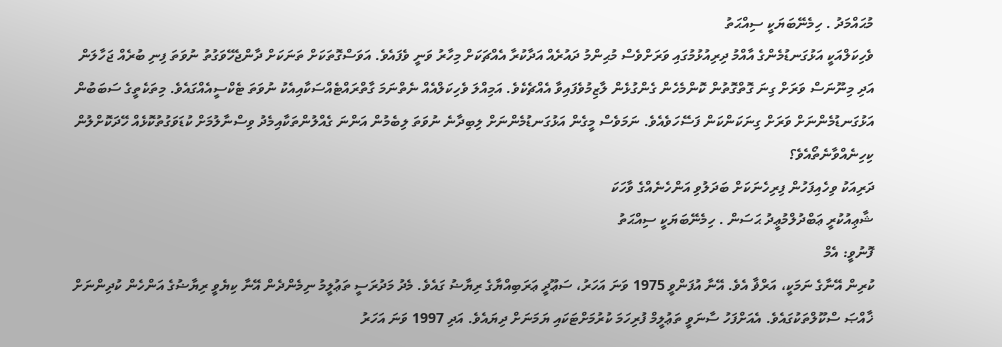މުޙައްމަދު . ހިމެނޭބަޔަކީ ސިއްޙަތު
ވެހިކަލްއަކީ އަޅުގަނޑުމެންގެ އާއްމު ދިރިއުޅުމުގައި ވަރަށްވެސް މުޙިންމު ދައުރެއް އަދާކުރާ އެއްޗަކަށް މިހާރު ވަނީ ވެފައެވެ. އަވަސްގޮތަކަށް ތަނަކަށް ދާންޖެހޭވަގުތު ނުވަތަ ފިނި ބުރެއް ޖަހާލަން އަދި މިނޫނަސް ވަރަށް ގިނަ ގޮތްގޮތުން ކޮންމެހެން ގެންގުޅެން ލާޒިމުވެފައިވާ އެއްޗެކެވެ. އަމިއްލަ ވެހިކަލްއެއް ނެތްނަމަ ގާތްރައްޓެއްސަކާއިއެކު ނުވަތަ ޓެކްސީއެއްގައެވެ. މިތަކެތީގެ ސަބަބުން އަޅުގަނޑުމެންނަށް ވަރަށް ގިނަކަންކަން ފަސޭހަވެއެވެ. ނަމަވެސް މީގެން އަޅުގަނޑުމެންނަށް ލިބިދާނެ ނުވަތަ ލިބެމުން އަންނަ ގެއްލުންތަކާއިމެދު ވިސްނާލުމަށް ކުޑަވަގުތުކޮޅެއް ހޭދަކޮށްލުން ކިހިނެއްވާނެތޯއެވެ؟
ދަރިއަކު ވިހެއިފަހުން ފިރިހެނަކަށް ބަދަލުވި އަންހެނެއްގެ ވާހަކަ
ޝާޢިއުކުރީ ޢަބްދުލްމުޢީދު ޙަސަން . ހިމެނޭބަޔަކީ ސިއްޙަތު
ފޮނުވީ: އެމް
ކުރިން އޭނާގެ ނަމަކީ، އަރްޥާ އެވެ. އޭނާ އުފަންވީ 1975 ވަނަ އަހަރު، ސަޢޫދީ ޢަރަބިއްޔާގެ ރިޔާޟު ގައެވެ. މެދު މަދުރަސީ ތަޢުލީމު ނިމެންދެން އޭނާ ކިޔެވީ ރިޔާޟުގެ އަންހެން ކުދިންނަށް ޚާއްޞަ ސްކޫލްތަކުގައެވެ. އެއަށްފަހު ސާނަވީ ތަޢުލީމް ފުރިހަމަ ކުރުމަށްޓަކައި ޔަމަނަށް ދިޔައެވެ. އަދި 1997 ވަނަ އަހަރު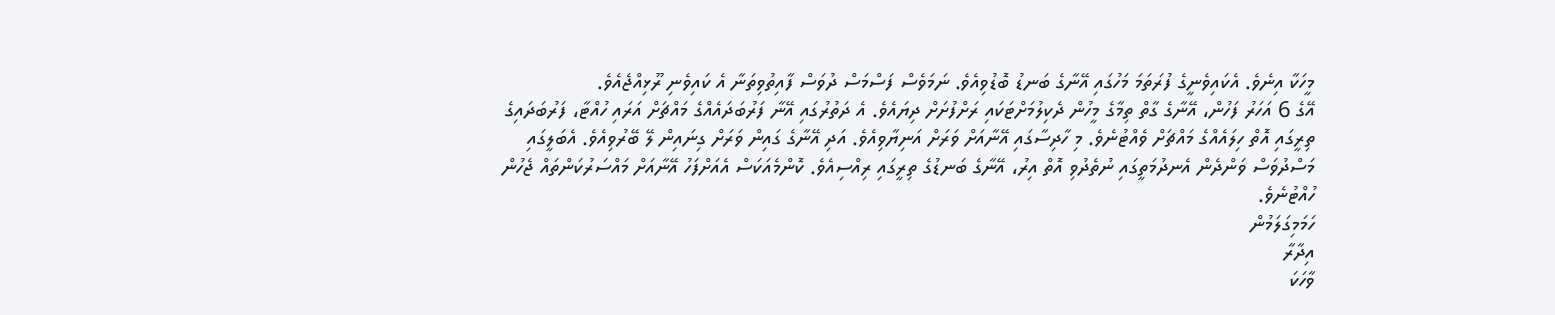މީހަކާ އިނެވެ. އެކައިވެނީގެ ފުރަތަމަ މަހުގައި އޭނާގެ ބަނޑު ބޮޑުވިއެވެ. ނަމަވެސް ފަސްމަސް ދުވަސް ފާއިތުވިތަނާ އެ ކައިވެނި ރޫޅިއްޖެއެވެ.
އޭގެ 6 އަހަރު ފަހުން، އޭނާގެ ގާތް ތިމާގެ މީހުން ދެކިލުމަށްޓަކައި ރަށްފުށަށް ދިޔައެވެ. އެ ދަތުރުގައި އޭނާ ފަރުބަދައެއްގެ މައްޗަށް އަރައި ހުއްޓާ، ފަރުބަދައިގެ ތިރީގައި އޮތް ހިލައެއްގެ މައްޗަށް ވެއްޓުނެވެ. މި ހާދިސާގައި އޭނާއަށް ވަރަށް އަނިޔާވިއެވެ. އަދި އޭނާގެ ގައިން ވަރަށް ގިނައިން ލޭ ބޭރުވިއެވެ. އެބަލީގައި މަސްދުވަސް ވަންދެން އެނދުމަތީގައި ނުތެދުވި އޮތް އިރު، އޭނާގެ ބަނޑުގެ ތިރީގައި ރިއްސިއެވެ. ކޮންމެއަކަސް އެއަށްފަހު އޭނާއަށް މައްސަރުކަންތައް ޖެހުން ހުއްޓުނެވެ.
ހަމަމިގަލަމުން
އިދާރާ
ވާހަކަ